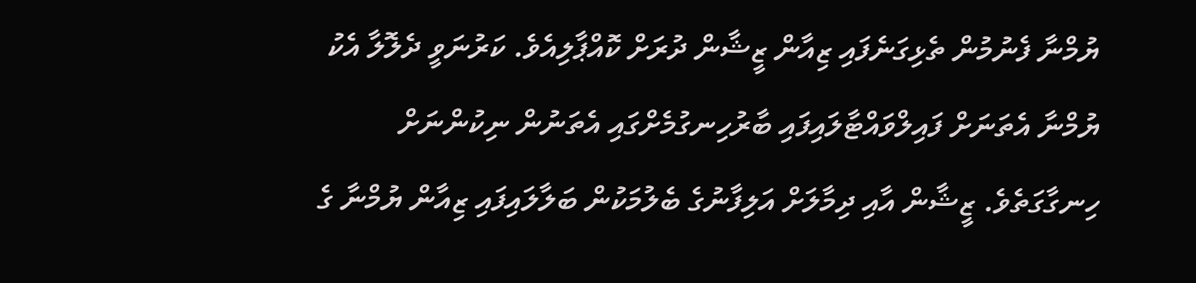ޔުމްނާ ފެނުމުން ތެޅިގަނެފައި ޒިއާން ޒީޝާން ދުރަށް ކޮއްޕާލިއެވެ. ކަރުނަވީ ދެލޮލާ އެކު ޔުމްނާ އެތަނަށް ފައިލްވައްޓާލައިފައި ބާރުހިނގުމެށްގައި އެތަނުން ނިކުންނަށް ހިނގާގަތެވެ. ޒީޝާން އާއި ދިމާލަށް އަލިފާނުގެ ބެލުމަކުން ބަލާލައިފައި ޒިއާން ޔުމްނާ ގެ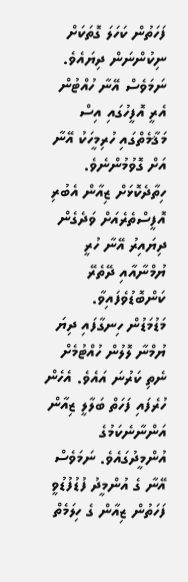ފަހަތުން ކަހަލަ ގޮތަކަށް ނިކުންނަން ދިޔައެވެ. ނަމަވެސް އޭނާ ހުއްޓުން އެރީ އޮފީހުގައި އިސް މަޤާމެތްގައި ހުރިމީހަކު އޭނާ އަށް ގޮވުމުންނެވެ. ހިތާދެކޮޅަށް ޒިއާން އެބުރި އޮފީސްތެރެއަށް ވަދެގެން ދިޔައިރު އޭނާ ހުރީ ޔުމްނާއާއި ދޭތެރޭ ކަންބޮޑުވެފައިވާ.
މަޑުމަޑުން ހިނގާފައި ދިޔަ ޔުމްނާ ލޮލުން ހުއްޓުމެށް ނެތި ކަރުނަ އައެވެ. އެހެން ހުރެފައި ފަހަތް ބަލާލީ ޒިއާން އަންނާނެކަމުގެ އުންމީދުގައެވެ. ނަމަވެސް އޭނާ ގެ އުންމީދު ފުޑުފުޑުވީ ފަހަތުން ޒިއާން ގެ ހިލަމެތް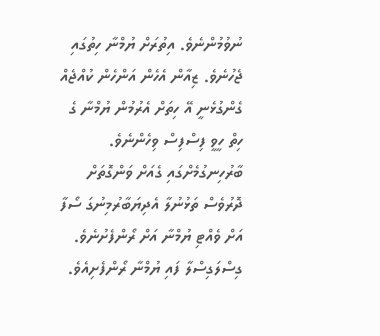ނުވުމުންނެވެ. އިތުރަށް ޔުމްނާ ހިތުގައި ޖެހުނެވެ. ޒިއާން އެހެން އަންހެން ކުއްޖެއް ގެންގުޅެނީ އޭ ހިތަށް އެރުމުން ޔުމްނާ ގެ ހިތް ހީވީ ފިސްފިސް ވިހެންނެވެ. ބާރުހިނގުމެށްގައި ގެއަށް ވަންގޮތަށް ދޮރުވެސް ތަޅުނުލާ އެދިޔަބާރުމިނުގަ ސޯފާ އަށް ވެއްޓި ޔުމްނާ އަށް ރޯންފެށުނެވެ. ގިސްލަގިސްލާ ފައި ޔުމްނާ ރޯންފެށިއެވެ.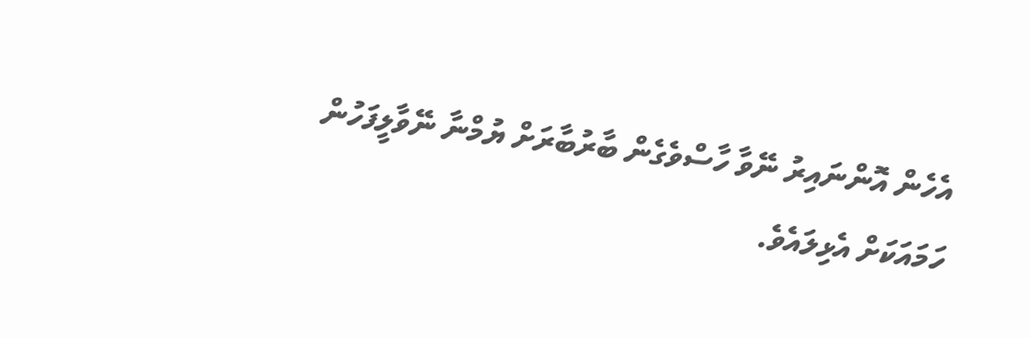އެހެން އޮންނައިރު ނޭވާ ހާސްވެގެން ބާރުބާރަށް ޔުމްނާ ނޭވާލީފަހުން ހަމައަކަށް އެޅިލައެވެ.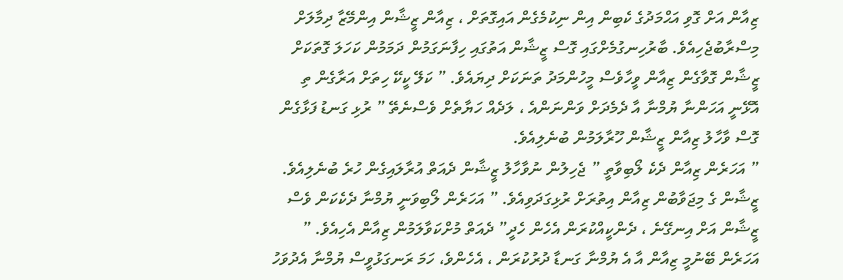ޒިއާން އަށް ގޮވި އަޙްމަދުގެ ކެބިން އިން ނިކުމެގެން އައިގޮތަށް ، ޒިއާން ޒީޝާން އިންމޭޒާ ދިމާލަށް މިސްރާބުޖެހިއެވެ. ބާރުހިނގުމެށްގައި ގޮސް ޒީޝާން އަތުގައި ހިފާނަގަމުން ދަމަމުން ކަހަލަ ގޮތަކަށް ޒީޝާން ގޮވާގެން ޒިއާން ވީހާވެސް މީހުންމަދު ތަނަކަށް ދިޔައެވެ. ” ކަލޭ ކީކޭ ހިތަށް އަރާގެން ތި އޮޅޭނީ އަހަންނާ ޔުމްނާ އާ ދެމެދަށް ވަންނަންއެ ، ލަދެއް ހަޔާތެށް ވެސްނެތޭ ” ރުޅި ގަނޑު ފަޅާގެން ގޮސް ވާހާލު ޒިއާން ޒީޝާން ހޫރާލަމުން ބުނެލިއެވެ.
” އަހަރެން ޒިއާން ދެކެ ލޯބިވާތީ ” ޖެހިލުން ނުވާހާލު ޒީޝާން ދެއަތް އުރާލައިގެން ހުރެ ބުނެލިއެވެ. ޒީޝާން ގެ މިޖަވާބުން ޒިއާން އިތުރަށް ރުޅިގަދަވިއެވެ. ” އަހަރެން ލޯބިވަނީ ޔުމްނާ ދެކެކަން ވެސް ޒީޝާން އަށް އިނގޭނެ ، ދެންކީއްކުރަން އެހެން ހެދީ” ދެއަތް މުށްކަވާލަމުން ޒިއާން އެހިއެވެ. ” އަހަރެން ބޭނުމީ ޒިއާން އާ އެ ޔުމްނާ ގަނޑާ ދުރުކުރަން ، އެހެންވެ، ހަމަ ރަނގަޅުވީސް ޔުމްނާ އެދުވަހު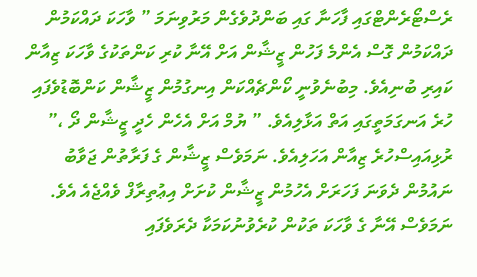ރެސްޓޯރެންޓްގައި ފާހަނާ ގައި ބަންދުވެގެން މަރުވިނަމަ ” ވާހަކަ ދައްކަމުން ދައްކަމުން ގޮސް އެންމެ ފަހުން ޒީޝާން އަށް އޭނާ ކުރި ކަންތަކުގެ ވާހަކަ ޒިއާން ކައިރި ބުނިއެވެ. މިބުނެވުނީ ކޯންޗެއްކަން އިނގުމުން ޒީޝާން ކަންބޮޑުވެފައި ހުރެ އަނގަމަތީގައި އަތް އަޅާލިއެވެ. ” ޔުމް އަށް އެހެން ހެދީ ޒީޝާން ދޯ ،” ރުޅިއައިސްހުރެ ޒިއާން އަހަލިއެވެ. ނަމަވެސް ޒީޝާން ގެ ފަރާތުން ޖަވާބު ނައުމުން ދެވަނަ ފަހަރަށް އެހުމުން ޒީޝާން ކުށަށް އިޢުތިރާފް ވެއްޖެއެ އެވެ. ނަމަވެސް އޭނާ ގެ ވާހަކަ ތަކުން ކުރެވުނުކަމަކާ ދެރަވެފައި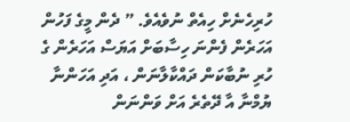ހުރިހެނެށް ހިއެތް ނުވެއެވެ. ” ދެން މީގެ ފަހުން އަހަރެން ފެންނަ ހިސާބަށް އަޔަސް އަހަރެން ގެ ހުރި ނުބާކަން ދައްކާލާނަން ، އަދި އަހަންނާ ޔުމްނާ އާ ދޭތެރެ އަށް ވަންނަން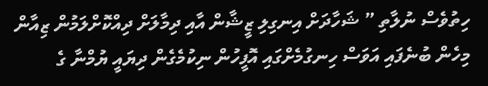ހިތުވެސް ނުލާތި ” ޝަހާދަށް އިނގިލި ޒީޝާން އާއި ދިމާލަށް ދިއްކޮށްލަމުން ޒިއާން މިހެން ބުނެފައި އަވަސް ހިނގުމެށްގައި އޮފީހުން ނިކުމެގެން ދިޔައީ ޔުމްނާ ގެ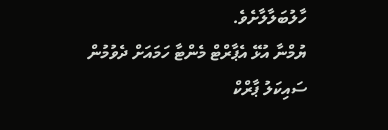ހާލުބަލާލާށެވެ.
ޔުމްނާ އުޅޭ އެޕާރްޓް މެންޓާ ހަމައަށް ދެވުމުން ސައިކަލު ޕާރްކް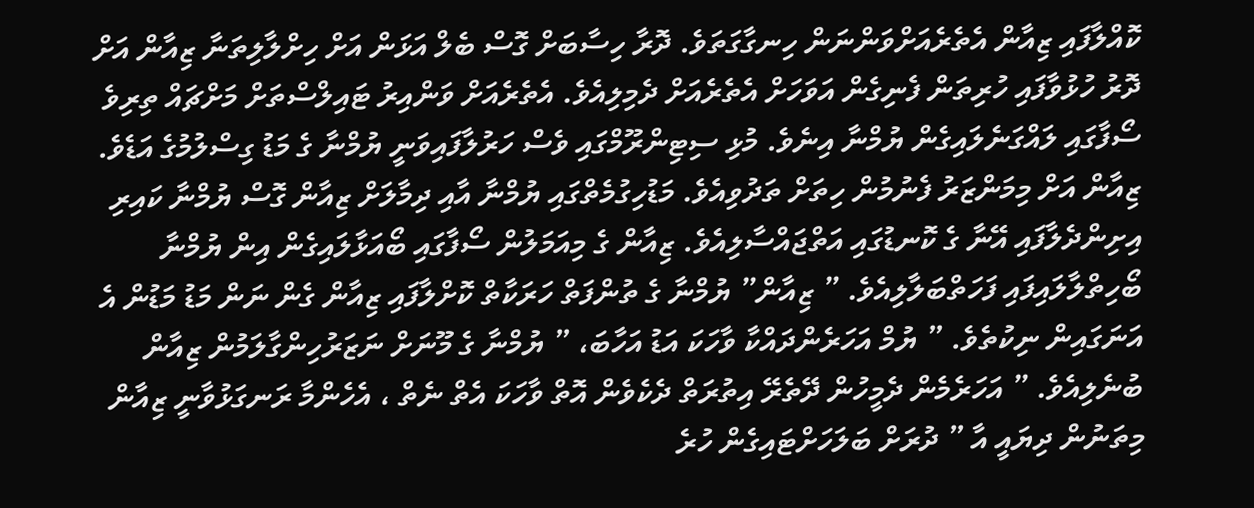ކޮއްލާފައި ޒިއާން އެތެރެއަށްވަންނަން ހިނގާގަތަވެ. ދޮރާ ހިސާބަށް ގޮސް ބެލް އަޅަން އަށް ހިށްލާލިތަނާ ޒިއާން އަށް ދޮރު ހުޅުވާފައި ހުރިތަން ފެނިގެން އަވަހަށް އެތެރެއަށް ދެމިލިއެވެ. އެތެރެއަށް ވަންއިރު ޓައިލްސްތަށް މަށްޗައް ތިރިވެ ސޯފާގައި ލައްގަނެލައިގެން ޔުމްނާ އިނެވެ. މުޅި ސިޓިންރޫމްގައި ވެސް ހަރުލާފައިވަނީ ޔުމްނާ ގެ މަޑު ގިސްލުމުގެ އަޑެވެ. ޒިއާން އަށް މިމަންޒަރު ފެނުމުން ހިތަށް ތަދުވިއެވެ. މަޑުހިގުމެތްގައި ޔުމްނާ އާއި ދިމާލަށް ޒިއާން ގޮސް ޔުމްނާ ކައިރި އިށިންދެލާފައި އޭނާ ގެ ކޮނޑުގައި އަތްޖައްސާލިއެވެ. ޒިއާން ގެ މިއަމަލުން ސޯފާގައި ބޯއަޅާލައިގެން އިން ޔުމްނާ ބޯހިތްލާލައިފައި ފަހަތްބަލާލިއެވެ. ” ޒިއާން” ޔުމްނާ ގެ ތުންފަތް ހަރަކާތް ކޮށްލާފައި ޒިއާން ގެން ނަން މަޑު މަޑުން އެ އަނަގައިން ނިކުތެވެ. ” ޔުމް އަހަރެންދައްކާ ވާހަކަ އަޑު އަހާބަ، ” ޔުމްނާ ގެ މޫނަށް ނަޒަރުހިންގާލަމުން ޒިއާން ބުނެލިއެވެ. ” އަހަރެމެން ދެމީހުން ދޭތެރޭ އިތުރަތް ދެކެވެން އޮތް ވާހަކަ އެތް ނެތް ، އެހެންމާ ރަނގަޅުވާނީ ޒިއާން މިތަނުން ދިޔައީ އާ ” ދުރަށް ބަލަހަށްޓައިގެން ހުރެ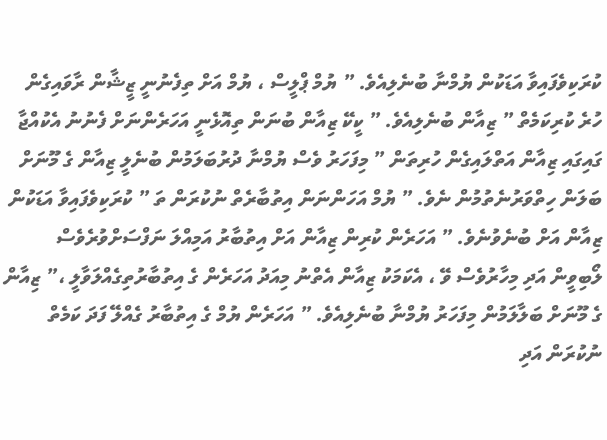ކުރަކިވެފައިވާ އަޑަކުން ޔުމްނާ ބުނެލިއެވެ. ” ޔުމް ޕްލީސް ، ޔުމް އަށް ތިފެނުނީ ޒީޝާން ރާވައިގެން ހުރެ ކުރިކަމެތް ” ޒިއާން ބުނެލިއެވެ. ” ކީކޭ ޒިއާން ބުނަން ތިއޮޅެނީ އަހަރެންނަށް ފެނުނު އެކުއްޖާ ގައިގައި ޒިއާން އަތްލައިގެން ހުރިތަން ” މިފަހަރު ވެސް ޔުމްނާ ދުރުބަލަމުން ބުނެލީ ޒިއާން ގެ މޫނަށް ބަލަން ހިތްވަރުނެތުމުން ނެވެ. ” ޔުމް އަހަންނަން އިތުބާރެތް ނުކުރަން ތަ ” ކުރަކިވެފައިވާ އަޑަކުން ޒިއާން އަށް ބުނެވުނެވެ. ” އަހަރެން ކުރިން ޒިއާން އަށް އިތުބާރު އަމިއްލަ ނަފްސަށްވުރެވެސް ލޯބިވީން އަދި މިހާރުވެސް ވޭ ، އެކަމަކު ޒިއާން އެތްނު މިއަދު އަހަރެން ގެ އިތުބާރުތިގެއްލަވާލީ ،” ޒިއާން ގެ މޫނަށް ބަލާލަމުން މިފަހަރު ޔުމްނާ ބުނެލިއެވެ. ” އަހަރެން ޔުމް ގެ އިތުބާރު ގެއްލޭ ފަދަ ކަމެތް ނުކުރަން އަދި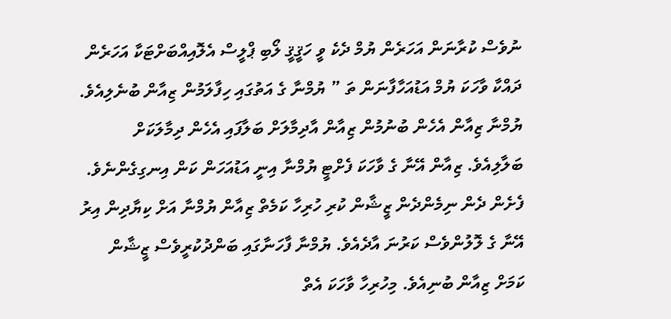ނުވެސް ކުރާނަން އަހަރެން ޔުމް ދެކެ ވީ ހަޤީޤީ ލޯބި ޕްލީސް އެލޮއިއްބަށްޓަކާ އަހަރެން ދައްކާ ވާހަކަ ޔުމް އަޑުއަހާފާނަން ތަ ” ޔުމްނާ ގެ އަތުގައި ހިފާލަމުން ޒިއާން ބުނެލިއެވެ. ޔުމްނާ ޒިއާން އެހެން ބުނުމުން ޒިއާން އާދިމާލަށް ބަލާފައި އެހެން ދިމާލަކަށް ބަލާލިއެވެ. ޒިއާން އޭނާ ގެ ވާހަކަ ފެށްޓީ ޔުމްނާ އިނީ އަޑުއަހަން ކަން އިނގިގެންނެވެ. ފެށެން ދެން ނިމެންދެން ޒީޝާން ކުރި ހުރިހާ ކަމެތް ޒިއާން ޔުމްނާ އަށް ކިޔާދިން އިރު އޭނާ ގެ ލޮލުންވެސް ކަރުނަ އާދެއެވެ. ޔުމްނާ ފާހަނާގައި ބަންދުކުރީވެސް ޒީޝާން ކަމަށް ޒިއާން ބުނިއެވެ. މިހުރިހާ ވާހަކަ އެތް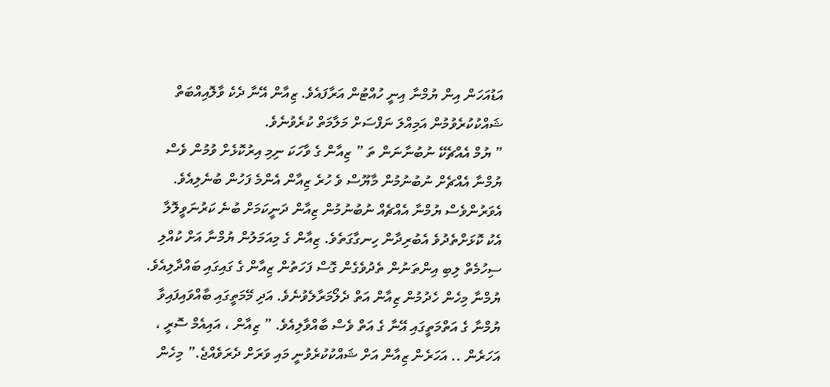އަޑުއަހަން އިން ޔުމްނާ އިނީ ހުއްޓުން އަރާފައެވެ. ޒިއާން އޭނާ ދެކެ ވާލޮއިއްބަތް ޝައްކުކުރެވުމުން އަމިއްލަ ނަފްސަށް މަލާމަތް ކުރެވުނެވެ.
” ޔުމް އެއްޗެކޭ ނުބުނާނަން ތަ ” ޒިއާން ގެ ވާހަކަ ނިމި އިރުކޮޅެށް ވުމުން ވެސް ޔުމްނާ އެއްޗެށް ނުބުނުމުން މާޔޫސް ވެ ހުރެ ޒިއާން އެންމެ ފަހުން ބުނެލިއެވެ. އެވަރުންވެސް ޔުމްނާ އެއްޗެއް ނުބުނުމުން ޒިއާން ދަނީކަމަށް ބުނެ ކަރުނަވީލޮލާ އެކު ކޮޅަށްތެދުވެ އެބުރިދާން ހިނގާގަތެވެ. ޒިއާން ގެ މިއަމަލުން ޔުމްނާ އަށް ކުއްލި ސިހުމެތް ލިބި އިންތަނުން ތެދުވެގެން ގޮސް ފަހަތުން ޒިއާން ގެ ގައިގައި ބައްދާލިއެވެ. ޔުމްނާ މިހެން ހެދުމުން ޒިއާން އަތް ދެލޯމަރާލެވުނެވެ. އަދި މޭމަތީގައި ބާއްވައިފައިވާ ޔުމްނާ ގެ އަތްމަތީގައި އޭނާ ގެ އަތް ވެސް ބާއްވާލިއެވެ. ” ޒިއާން ، އައިއެމް ސޮރީ ، އަހަރެން .. އަހަރެން ޒިއާން އަށް ޝައްކުކުރެވުނީ މައި ވަރަށް ދެރަވެއްޖެ.” މިހެން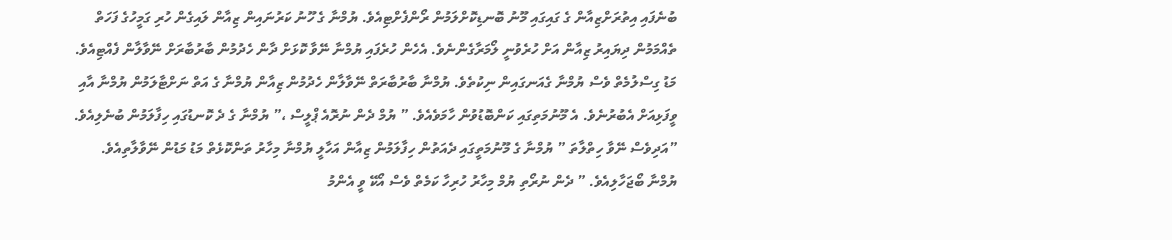ބުނެފައި އިތުރަށްޒިއާން ގެ ގައިގައި މޫނު ބޮނޑިކޮށްލަމުން ރޯންފެށްޓިއެވެ. ޔުމްނާ ގެ ހޫނު ކަރުނައިން ޒިއާން ލައިގެން ހުރި ގަމީހުގެ ފަހަތް ތެއްމަމުން ދިޔައިރު ޒިއާން އަށް ހުރެވުނީ ލޯމަރާގެންނެވެ. އެހެން ހުރެފައި ޔުމްނާ ނޭވާ ކޮޅަށް ދާން ހެދުމުން ބާރުބާރަށް ނޭވާލާން ފެއްޓިއެވެ. މަޑު ގިސްލުމެތް ވެސް ޔުމްނާ ގެއަނގައިން ނިކުތެވެ. ޔުމްނާ ބާރުބާރަތް ނޭވާލާން ހެދުމުން ޒިއާން ޔުމްނާ ގެ އަތް ނަށްޓާލަމުން ޔުމްނާ އާއި ވީފަޅިއަށް އެބުރުނެވެ. އެ މޫނުމަތިގައި ކަންބޮޑުވުން ހާމަވެއެވެ. ” ޔުމް ދެން ނުރޮއެ ޕްލީސް ،” ޔުމްނާ ގެ ދެ ކޮނޑުގައި ހިފާލަމުން ބުނެލިއެވެ. ”އަދިވެސް ނޭވާ ހިތްލާތަ ” ޔުމްނާ ގެ މޫނުމަތީގައި ދެއަތުން ހިފާލަމުން ޒިއާން އަހާލީ ޔުމްނާ މިހާރު ތަންކޮޅެތް މަޑު މަޑުން ނޭވާލާތިއެވެ. ޔުމްނާ ބޯޖަހާލިއެވެ. ” ދެން ނުރޯތި ޔުމް މިހާރު ހުރިހާ ކަމެތް ވެސް އޯކޭ ވީ އެންމު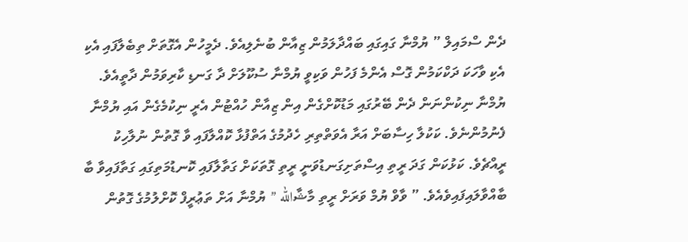ދެން ސްމައިލް ” ޔުމްނާ ގައިގައި ބައްދާލަމުން ޒިއާން ބުނެލިއެވެ. ދެމީހުން އެގޮތަށް ތިބެލާފައި އެކި އެކި ވާހަކަ ދަކްކަމުން ގޮސް އެންމެ ފަހުން ވަކިވީ ޔުމްނާ ސުކޫލަށް ދާ ގަނޑި ކާރިވަމުން ދާތީއެވެ. ޔުމްނާ ނިކުންނަން ދެން ބޭރުގައި މަޑުކޮށްގެން އިން ޒިއާން ހުއްޓުން އެރީ ނިކުމެގެން އައި ޔުމްނާ ފެނުމުންނެވެ. ކަކުލާ ހިސާބަށް އަރާ އެވަތްތިރި ހެދުމުގެ އަތްފުޅާ ކޮއްލާފައި ވާ ގޮތުން ނުލާހިކު ރީއްޗެވެ. ކަޅުކަން ގަދަ ރީތި އިސްތަށިގަނޑުވަނީ ރީތި ގޮތަކަށް ގަތާލާފައި ކޮނޑުމަތިގައި ގަތާފައިވާ ބާ ބާއްވާލައިފައިވެއެވެ. ” ވާވް ޔުމް ވަރަށް ރީތި މާޝާالله ” ޔުމްނާ އަށް ތަޢުރީފް ކޮށްލުމުގެ ގޮތުން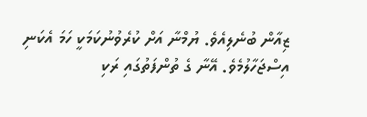ޒިއާން ބުނެލިއެވެ. ޔުމްނާ އަށް ކުރެވުނުކަމަކީ ހަމަ އެކަނި އިސްޖަހާލުމެވެ. އޭނާ ގެ ތުންފަތުގައި ރަކި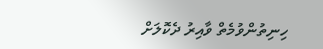ހިނިތުންވުމެތް ވާއިރު ދެކޮލަށް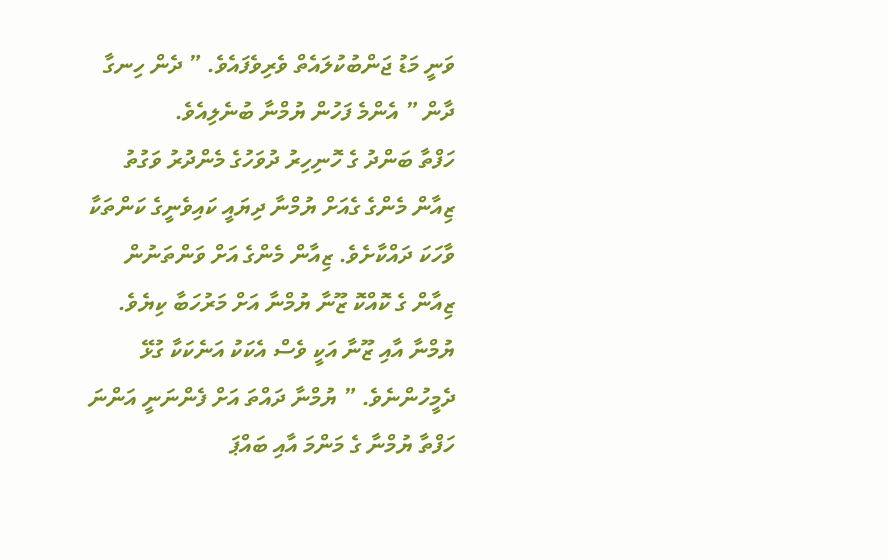ވަނީ މަޑު ޖަންބުކުލައެތް ވެރިވެފައެވެ. ” ދެން ހިނގާ ދާން ” އެންމެ ފަހުން ޔުމްނާ ބުނެލިއެވެ.
ހަފްތާ ބަންދު ގެ ހޮނިހިރު ދުވަހުގެ މެންދުރު ވަގުތު ޒިއާން މެންގެ ގެއަށް ޔުމްނާ ދިޔައީ ކައިވެނީގެ ކަންތަކާ ވާހަކަ ދައްކާށެވެ. ޒިއާން މެންގެ އަށް ވަންތަނުން ޒިއާން ގެ ކޮއްކޮ ޒޫނާ ޔުމްނާ އަށް މަރުހަބާ ކިޔެވެ. ޔުމްނާ އާއި ޒޫނާ އަކީ ވެސް އެކަކު އަނެކަކާ ގުޅޭ ދެމީހުންނެވެ. ” ޔުމްނާ ދައްތަ އަށް ފެންނަނީ އަންނަ ހަފްތާ ޔުމްނާ ގެ މަންމަ އާއި ބައްޕަ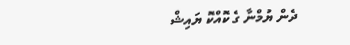ދެން ޔުމްނާ ގެ ކޮއްކޮ ޔައިޝް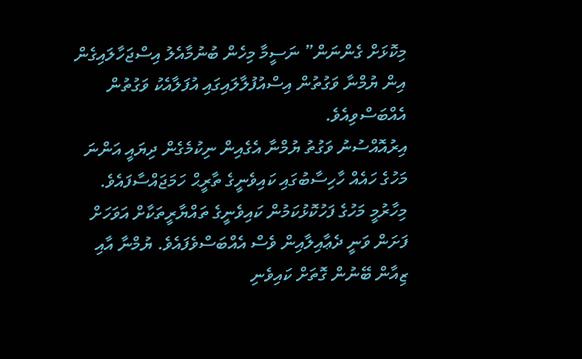މިކޮޅަށް ގެންނަން” ނަސީމާ މިހެން ބުނުމާއެލު އިސްޖަހާލައިގެން އިން ޔުމްނާ ވަގުތުން އިސްއުފުލާލައިގައި އުފަލާއެކު ވަގުތުން އެއްބަސްވިއެވެ.
އިރުއޮއްސުނު ވަގުތު ޔުމްނާ އެގެއިން ނިކުމެގެން ދިޔައީ އަންނަ މަހުގެ ހައެއް ހާހިސާބުގައި ކައިވެނީގެ ތާރީޙް ހަމަޖައްސާފައެވެ. މިހާރުމީ މަހުގެ ފަހުކޮޅުކަމުން ކައިވެނީގެ ތައްޔާރީތަކާށް އަވަހަށް ފަށަން ވަނީ ދެޢާއިލާއިން ވެސް އެއްބަސްވެފައެވެ. ޔުމްނާ އާއި ޒިއާން ބޭނުން ގޮތަށް ކައިވެނި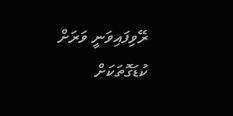ރޭވިފައިވަނީ ވަރަށް ކުޑަގޮތަކަށް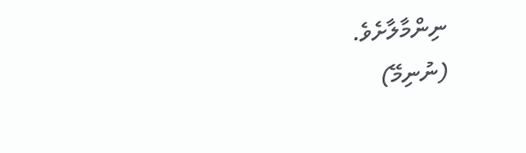ނިންމާލާށެވެ.
(ނުނިމޭ)